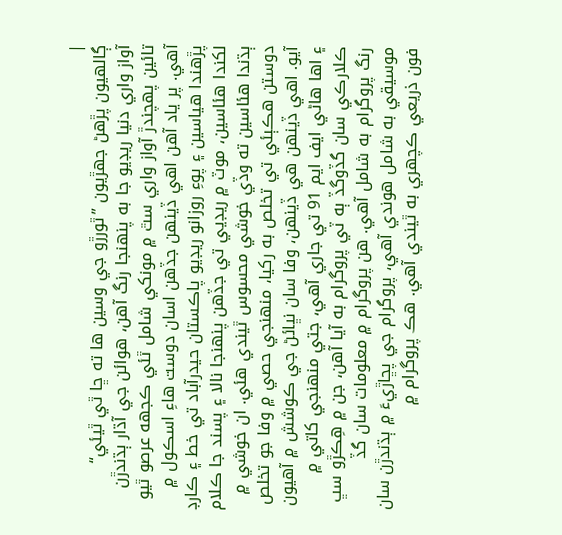|
ڳالهيون پڙهڻ جهڙيون ”ٿورڙو جي وسين ها ته ڇا ٿي ٿيئي“
آواز واري دنيا ريڊيو جا به پنهنجا رنگ آهن، هوائن جي آڌار ٻڌندڙن تائين پهچندڙ آواز واري سٿ ۾ مونکي شامل ٿئي ڪجهه عرصو ٿيو آهي. پر ياد آهن اهي ڏينهن جڏهن اسان دوست هاءِ اسڪول ۾ پڙهندا هياسين ۽ پوءِ روزانو ريڊيو پاڪستان حيدرآباد تي خط ۽ ڪارڊ لکندا هئاسين، موٽ ۾ ريڊيي تي جڏهن پنهنجا نالا ۽ پسند جا ڪلام ٻڌندا هئاسين ته وڏي خوشي محسوس ٿيندي هئي. ان خوشي ۾ دوستن هڪٻئي تي تخلص به رکيا، منهنجي حصي ۾ وفا جو تخلص آيو. اهي ڏينهن هي ڏينهن، وفا سان نڀائڻ جي ڪوشش ۾ آهيون ۽ اها هاڻي ايف ايم 91 تي جاري آهي، جتي منهنجي کاتي ۾ ڪلارڪي سان گڏوگڏ ٻه ٽي پروگرام به آيا آهن، جن ۾ هِڪڙو سڀ رنگ پروگرام به شامل آهي. هن پروگرام ۾ معلومات سان گڏ موسيقي به شامل هوندي آهي، پروگرام جي پڇاڙيءَ ۾ ٻڌندڙن سان فون ذريعي ڪچهري به ٿيندي آهي. هڪ پروگرام ۾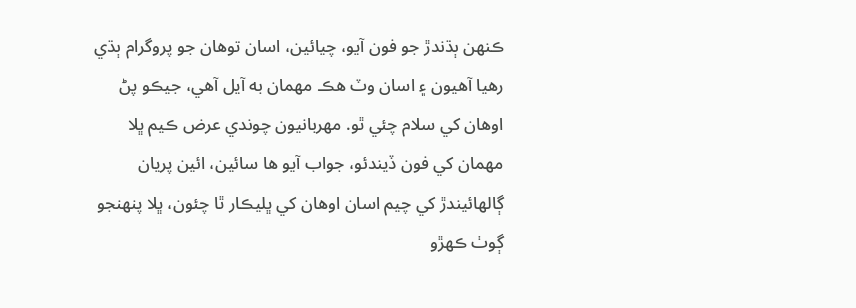ڪنهن ٻڌندڙ جو فون آيو، چيائين، اسان توهان جو پروگرام ٻڌي رهيا آهيون ۽ اسان وٽ هڪ مهمان به آيل آهي، جيڪو پڻ اوهان کي سلام چئي ٿو. مهربانيون چوندي عرض ڪيم ڀلا مهمان کي فون ڏيندئو، جواب آيو ها سائين، ائين پريان ڳالهائيندڙ کي چيم اسان اوهان کي ڀليڪار ٿا چئون، ڀلا پنهنجو ڳوٺ ڪهڙو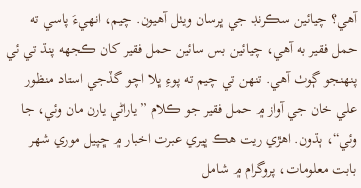آهي؟ چيائين سڪرنڊ جي ڀرسان ويٺل آهيون. چيم، انهيءَ پاسي ته حمل فقير به آهي، چيائين بس سائين حمل فقير کان ڪجهه پنڌ تي ئي پنهنجو ڳوٺ آهي. تنهن تي چيم ته پوءِ ڀلا اچو گڏجي استاد منظور علي خان جي آواز ۾ حمل فقير جو ڪلام ”ياراڻي يارن مان وئي، جا وئي“، ٻڌون. اهڙي ريت هڪ ڀيري عبرت اخبار ۾ ڇپيل موري شهر بابت معلومات، پروگرام ۾ شامل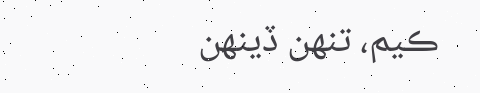ڪيم، تنهن ڏينهن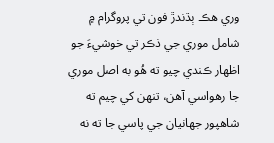وري هڪ ٻڌندڙ فون تي پروگرام ۾ شامل موري جي ذڪر تي خوشيءَ جو اظهار ڪندي چيو ته هُو به اصل موري جا رهواسي آهن، تنهن کي چيم ته شاهپور جهانيان جي پاسي جا ته نه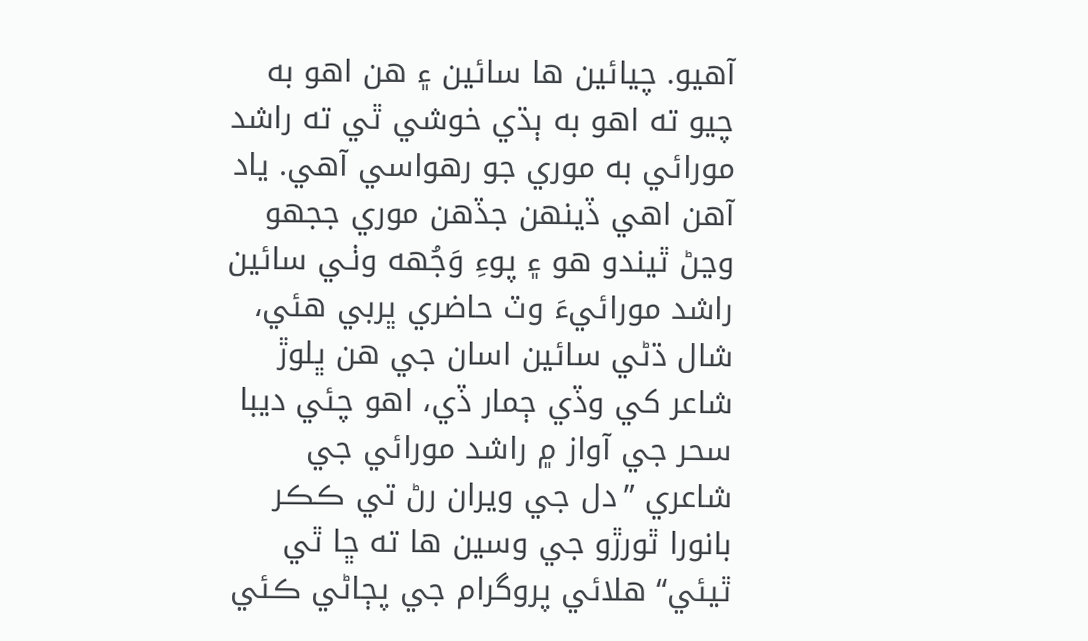آهيو. چيائين ها سائين ۽ هن اهو به چيو ته اهو به ٻڌي خوشي ٿي ته راشد مورائي به موري جو رهواسي آهي. ياد آهن اهي ڏينهن جڏهن موري ججهو وڃڻ ٿيندو هو ۽ پوءِ وَجُهه وٺـي سائين راشد مورائيءَ وٽ حاضري ڀربي هئي، شال ڌڻي سائين اسان جي هن ڀلوڙ شاعر کي وڏي ڄمار ڏي، اهو چئي ديبا سحر جي آواز ۾ راشد مورائي جي شاعري ”دل جي ويران رڻ تي ڪڪر بانورا ٿورڙو جي وسين ها ته ڇا ٿي ٿيئي“ هلائي پروگرام جي پڄاڻي ڪئي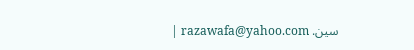سين. razawafa@yahoo.com |